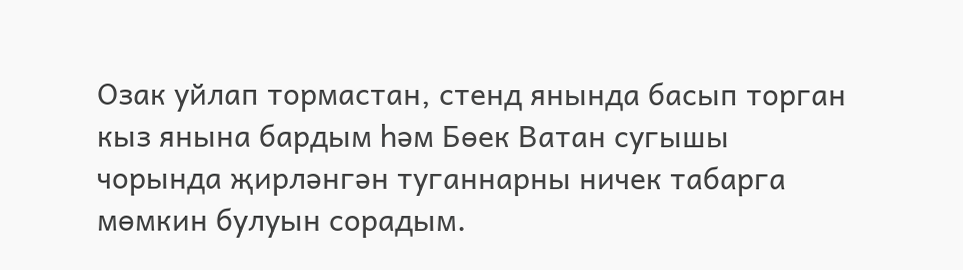Озак уйлап тормастан, стенд янында басып торган кыз янына бардым һәм Бөек Ватан сугышы чорында җирләнгән туганнарны ничек табарга мөмкин булуын сорадым.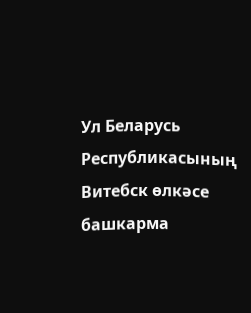Ул Беларусь Республикасының Витебск өлкәсе башкарма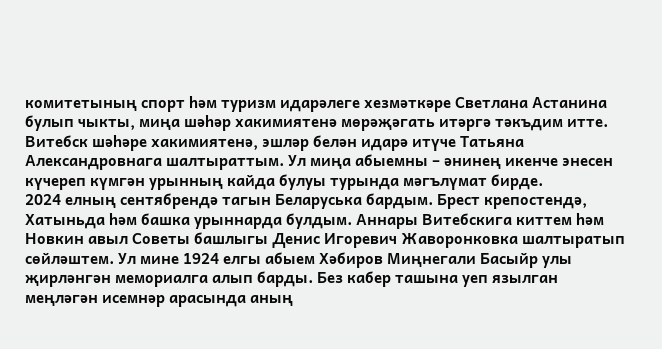комитетының спорт һәм туризм идарәлеге хезмәткәре Светлана Астанина булып чыкты, миңа шәһәр хакимиятенә мөрәҗәгать итәргә тәкъдим итте.
Витебск шәһәре хакимиятенә, эшләр белән идарә итүче Татьяна Александровнага шалтыраттым. Ул миңа абыемны – әнинең икенче энесен күчереп күмгән урынның кайда булуы турында мәгълүмат бирде.
2024 елның сентябрендә тагын Беларуська бардым. Брест крепостендә, Хатыньда һәм башка урыннарда булдым. Аннары Витебскига киттем һәм Новкин авыл Советы башлыгы Денис Игоревич Жаворонковка шалтыратып сөйләштем. Ул мине 1924 елгы абыем Хәбиров Миңнегали Басыйр улы җирләнгән мемориалга алып барды. Без кабер ташына уеп язылган меңләгән исемнәр арасында аның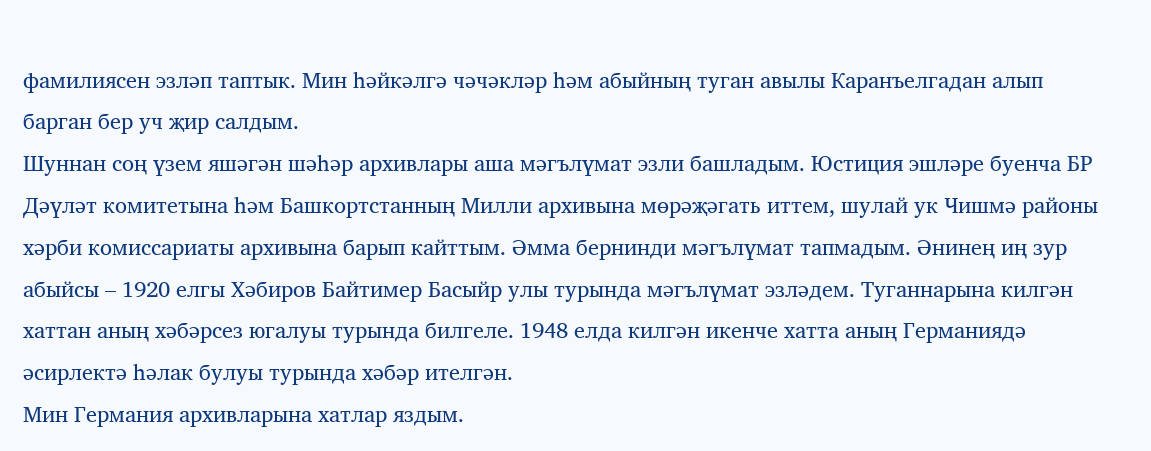фамилиясен эзләп таптык. Мин һәйкәлгә чәчәкләр һәм абыйның туган авылы Каранъелгадан алып барган бер уч җир салдым.
Шуннан соң үзем яшәгән шәһәр архивлары аша мәгълүмат эзли башладым. Юстиция эшләре буенча БР Дәүләт комитетына һәм Башкортстанның Милли архивына мөрәҗәгать иттем, шулай ук Чишмә районы хәрби комиссариаты архивына барып кайттым. Әмма бернинди мәгълүмат тапмадым. Әнинең иң зур абыйсы – 1920 елгы Хәбиров Байтимер Басыйр улы турында мәгълүмат эзләдем. Туганнарына килгән хаттан аның хәбәрсез югалуы турында билгеле. 1948 елда килгән икенче хатта аның Германиядә әсирлектә һәлак булуы турында хәбәр ителгән.
Мин Германия архивларына хатлар яздым.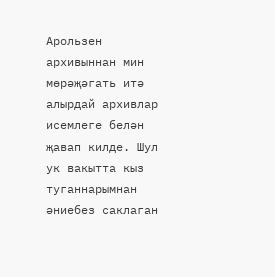Арользен архивыннан мин мөрәҗәгать итә алырдай архивлар исемлеге белән җавап килде. Шул ук вакытта кыз туганнарымнан әниебез саклаган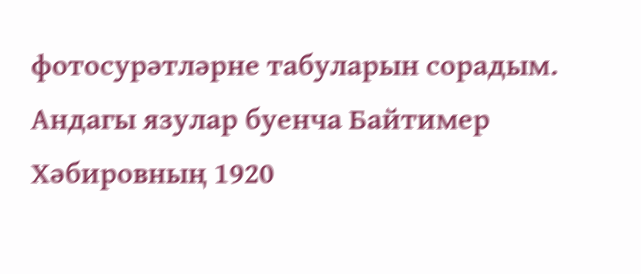фотосурәтләрне табуларын сорадым.
Андагы язулар буенча Байтимер Хәбировның 1920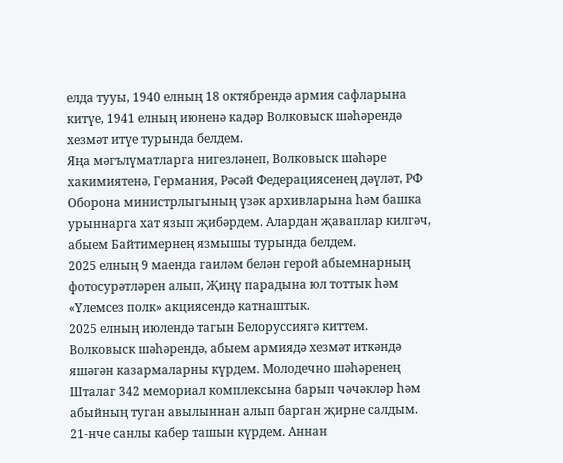елда тууы, 1940 елның 18 октябрендә армия сафларына китүе, 1941 елның июненә кадәр Волковыск шәһәрендә хезмәт итүе турында белдем.
Яңа мәгълүматларга нигезләнеп, Волковыск шәһәре хакимиятенә, Германия, Рәсәй Федерациясенең дәүләт, РФ Оборона министрлыгының үзәк архивларына һәм башка урыннарга хат язып җибәрдем. Алардан җаваплар килгәч, абыем Байтимернең язмышы турында белдем.
2025 елның 9 маенда гаиләм белән герой абыемнарның фотосурәтләрен алып, Җиңү парадына юл тоттык һәм «Үлемсез полк» акциясендә катнаштык.
2025 елның июлендә тагын Белоруссиягә киттем. Волковыск шәһәрендә, абыем армиядә хезмәт иткәндә яшәгән казармаларны күрдем. Молодечно шәһәренең Шталаг 342 мемориал комплексына барып чәчәкләр һәм абыйның туган авылыннан алып барган җирне салдым. 21-нче санлы кабер ташын күрдем. Аннан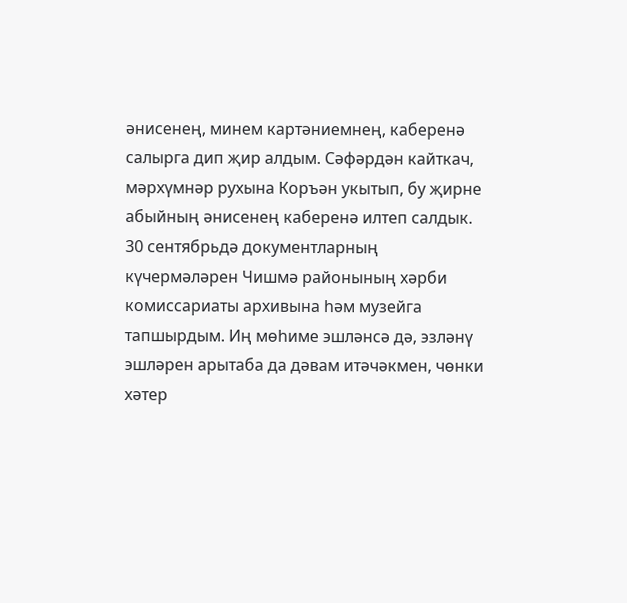әнисенең, минем картәниемнең, каберенә салырга дип җир алдым. Сәфәрдән кайткач, мәрхүмнәр рухына Коръән укытып, бу җирне абыйның әнисенең каберенә илтеп салдык.
30 сентябрьдә документларның күчермәләрен Чишмә районының хәрби комиссариаты архивына һәм музейга тапшырдым. Иң мөһиме эшләнсә дә, эзләнү эшләрен арытаба да дәвам итәчәкмен, чөнки хәтер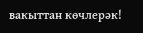вакыттан көчлерәк!